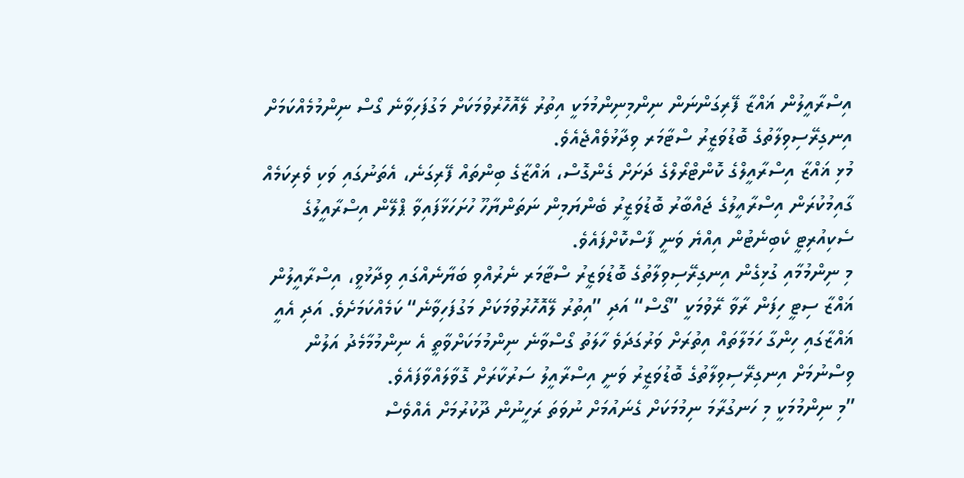އިސްރާއީލުން ޣައްޒާ ފޭރިގަންނަން ނިންމިނިންމުމަކީ އިތުރު ލޭއޮހޮރުވުމަކަށް މަގުފަހިވާނެ ގޯސް ނިންމުމެއްކަމަށް އިނގިރޭސިވިލާތުގެ ބޮޑުވަޒީރު ސްޓާމަރ ވިދާޅުވެއްޖެއެވެ.
މުޅި ޣައްޒާ އިސްރާއީލްގެ ކޮންޓްރޯލްގެ ދަށަށް ގެންގޮސް، ޣައްޒާގެ ބިންތައް ފޭރިގަނެ، އެތަނުގައި ވަކި ވެރިކަމެއް ގާއިމުކުރަން އިސްރާއީލުގެ ޖައްބާރު ބޮޑުވަޒީރު ބެންޔަމިން ނަތަންޔާހޫ ހުށަހަޅާފައިވާ ޕްލޭން އިސްރާއީލުގެ ސެކިއުރިޓީ ކެބިނެޓުން އިއްޔެ ވަނީ ފާސްކޮށްފައެވެ.
މި ނިންމުމާއި ގުޅިގެން އިނގިރޭސިވިލާތުގެ ބޮޑުވަޒީރު ސްޓާމަރ ނެރުއްވި ބަޔާނެއްގައި ވިދާޅުވީ، އިސްރާއީލުން ޣައްޒާ ސިޓީ ހިފަން ރާވާ ރޭވުމަކީ ”ގޯސް“ އަދި ”އިތުރު ލޭއޮހޮރުވުމަކަށް މަގުފަހިވާނެ“ ކަމެއްކަމަށެވެ. އަދި އެއީ ޣައްޒާގައި ހިންގާ ހަމަލާތައް އިތުރަށް ވަރުގަދަވެ ހާލަތު ގޯސްވާނެ ނިންމުމަކަށްވާތީ އެ ނިންމުމާމެދު އަލުން ވިސްނުމަށް އިނގިރޭސިވިލާތުގެ ބޮޑުވަޒީރު ވަނީ އިސްރާއީލު ސަރުކާރަށް ގޮވާލައްވާފައެވެ.
”މި ނިންމުމަކީ މި ހަނގުރާމަ ނިމުމަކަށް ގެނައުމަށް ނުވަތަ ރަހީނުން ދޫކުރުމަށް އެއްވެސް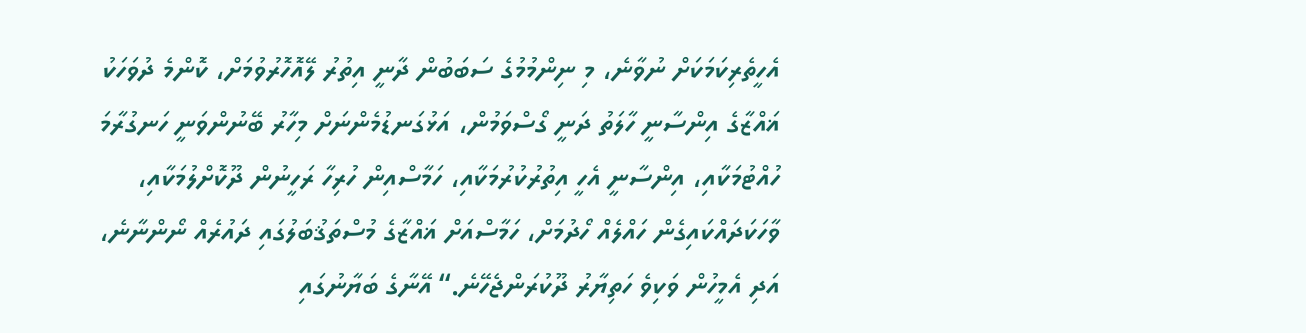އެހީތެރިކަމަކަށް ނުވާނެ، މި ނިންމުމުގެ ސަބަބުން ދާނީ އިތުރު ލޭއޮހޮރުވުމަށް، ކޮންމެ ދުވަހަކު ޣައްޒާގެ އިންސާނީ ހާލަތު ދަނީ ގޯސްވަމުން، އަޅުގަނޑުމެންނަށް މިހާރު ބޭނުންވަނީ ހަނގުރާމަ ހުއްޓުމަކާއި، އިންސާނީ އެހީ އިތުރުކުރުމަކާއި، ހަމާސްއިން ހުރިހާ ރަހީނުން ދޫކޮށްލުމަކާއި، ވާހަކަދައްކައިގެން ހައްލެއް ހޯދުމަށް، ހަމާސްއަށް ޣައްޒާގެ މުސްތަޤުބަލުގައި ދައުރެއް ނޯންނާނެ، އަދި އެމީހުން ވަކިވެ ހަތިޔާރު ދޫކުރަންޖެހޭނެ.“ އޭނާގެ ބަޔާނުގައި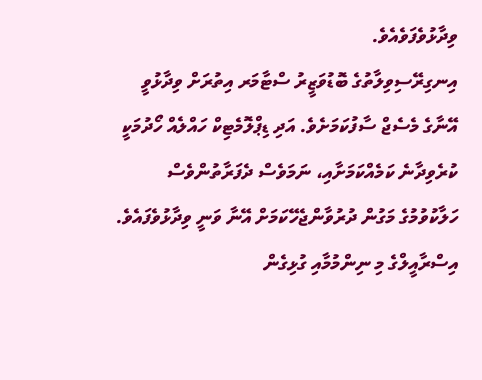ވިދާޅުވެފަވެއެވެ.
އިނގިރޭސިވިލާތުގެ ބޮޑުވަޒީރު ސްޓާމަރ އިތުރަށް ވިދާޅުވީ އޭނާގެ މެސެޖް ސާފުކަމަށެވެ. އަދި ޑިޕްލޮމެޓިކް ހައްލެއް ހޯދުމަކީ ކުރެވިދާނެ ކަމެއްކަމަށާއި، ނަމަވެސް ދެފަރާތުންވެސް ހަލާކުވުމުގެ މަގުން ދުރުވާންޖެހޭކަމަށް އޭނާ ވަނީ ވިދާޅުވެފައެވެ.
އިސްރާއީލްގެ މި ނިންމުމާއި ގުޅިގެން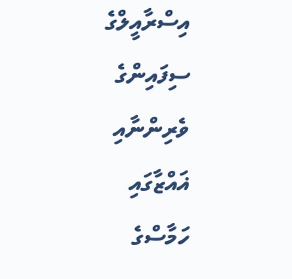އިސްރާއީލްގެ ސިފައިންގެ ވެރިންނާއި ޣައްޒާގައި ހަމާސްގެ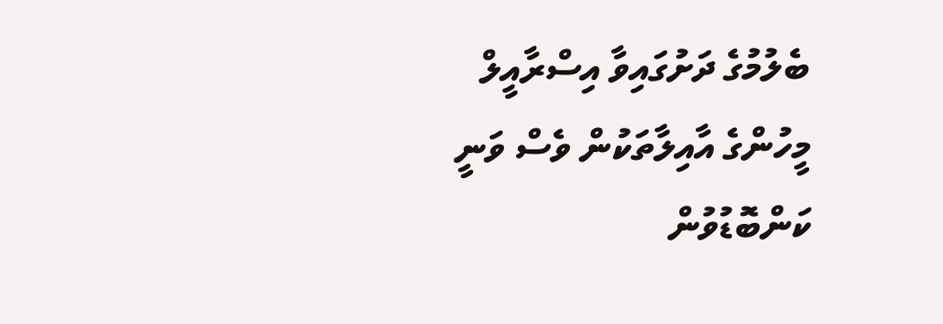ބެލުމުގެ ދަށުގައިވާ އިސްރާއީލް މީހުންގެ އާއިލާތަކުން ވެސް ވަނީ ކަންބޮޑުވުން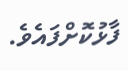ފާޅުކޮށްފައެވެ.